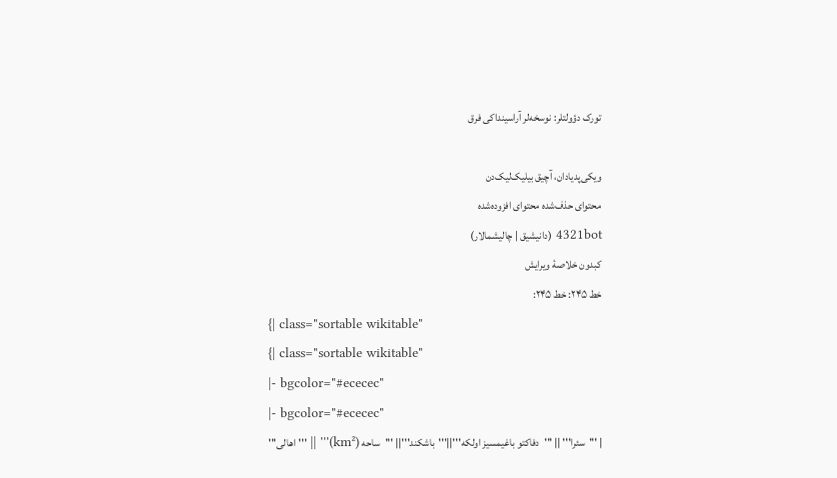تورک دؤولتلر: نوسخه‌لر آراسینداکی فرق

ویکی‌پدیادان، آچیق بیلیک‌لیک‌دن
محتوای حذف‌شده محتوای افزوده‌شده
4321bot (دانیشیق | چالیشمالار)
کبدون خلاصۀ ویرایش
خط ۲۴۵: خط ۲۴۵:
{| class="sortable wikitable"
{| class="sortable wikitable"
|- bgcolor="#ececec"
|- bgcolor="#ececec"
| '''سئرا''' || '''دفاکتو باغیمسیز اولکه'''||'''باشکند'''|| '''ساحه (km²)''' || '''اهالی'''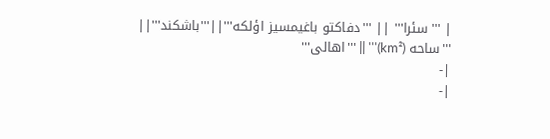| '''سئرا''' || '''دفاکتو باغیمسیز اؤلکه'''||'''باشکند'''|| '''ساحه (km²)''' || '''اهالی'''
|-
|-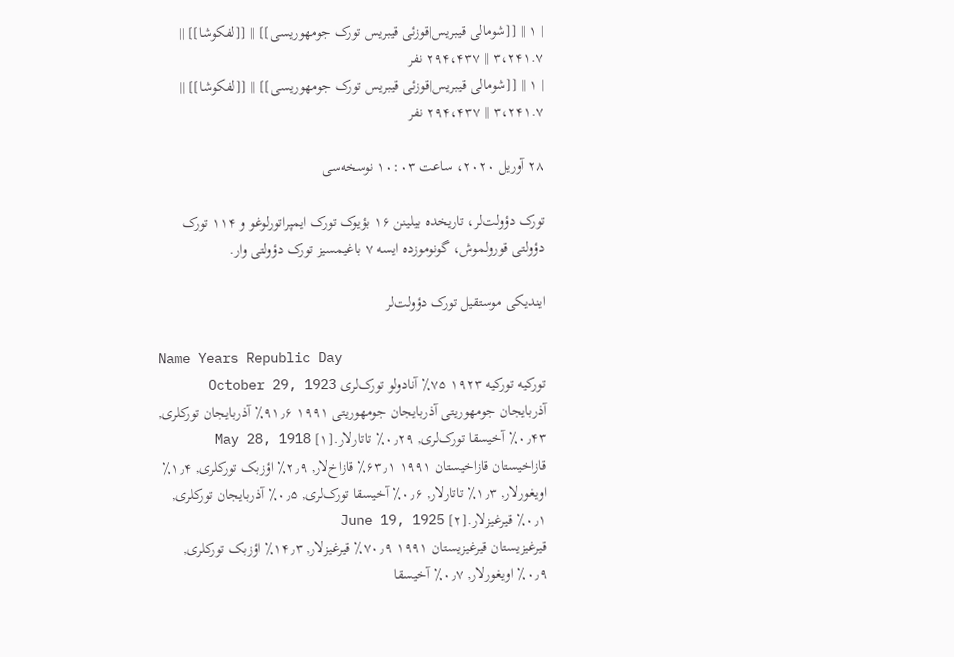| ۱ || [[شومالی قیبریس|قوزئی قیبریس تورک جومهوریسی]] || [[لفکوشا]] || ۳،۲۴۱.۷ || ۲۹۴،۴۳۷ نفر
| ۱ || [[شومالی قیبریس|قوزئی قیبریس تورک جومهوریسی]] || [[لفکوشا]] || ۳،۲۴۱.۷ || ۲۹۴،۴۳۷ نفر

۲۸ آوریل ۲۰۲۰، ساعت ۱۰:۰۳ نوسخه‌سی

تورک دؤولت‌لر، تاریخده بیلینن ۱۶ بؤیوک تورک ایمپراتورلوغو و ۱۱۴ تورک دؤولتی قورولموش، گونوموزده ایسه ۷ باغیمسیز تورک دؤولتی وار.

ایندیکی موستقیل تورک دؤولت‌لر

Name Years Republic Day
تورکیه تورکیه ۱۹۲۳ ۷۵٪ آنادولو تورک‌‌‌لری October 29, 1923
آذربایجان جومهوریتی آذربایجان جومهوریتی ۱۹۹۱ ۹۱٫۶٪ آذربایجان تورکلری, ۰٫۴۳٪ آخیسقا تورک‌‌‌لری, ۰٫۲۹٪ تاتارلار.[۱] May 28, 1918
قازاخیستان قازاخیستان ۱۹۹۱ ۶۳٫۱٪ قازاخ‌لار, ۲٫۹٪ اؤزبک تورکلری, ۱٫۴٪ اویغورلار, ۱٫۳٪ تاتارلار, ۰٫۶٪ آخیسقا تورک‌‌‌لری, ۰٫۵٪ آذربایجان تورکلری, ۰٫۱٪ قیرغیز‌لار.[۲] June 19, 1925
قیرغیزیستان قیرغیزیستان ۱۹۹۱ ۷۰٫۹٪ قیرغیز‌لار, ۱۴٫۳٪ اؤزبک تورکلری, ۰٫۹٪ اویغورلار, ۰٫۷٪ آخیسقا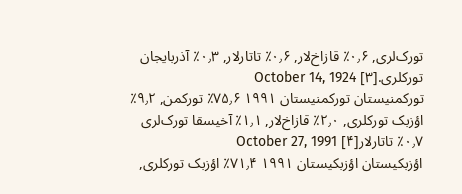تورک‌‌‌لری, ۰٫۶٪ قازاخ‌لار, ۰٫۶٪ تاتارلار, ۰٫۳٪ آذربایجان تورکلری.[۳] October 14, 1924
تورکمنیستان تورکمنیستان ۱۹۹۱ ۷۵٫۶٪ تورکمن, ۹٫۲٪ اؤزبک تورکلری, ۲٫۰٪ قازاخ‌لار, ۱٫۱٪ آخیسقا تورک‌‌‌لری ۰٫۷٪ تاتارلار[۴] October 27, 1991
اؤزبکیستان اؤزبکیستان ۱۹۹۱ ۷۱٫۴٪ اؤزبک تورکلری,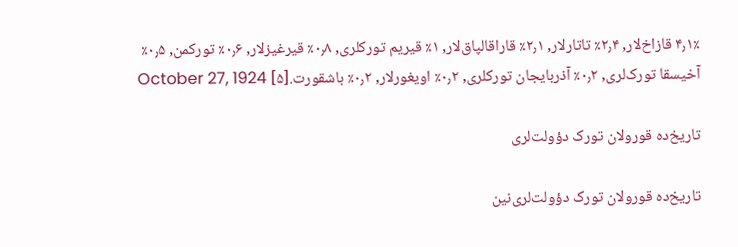۴٫۱٪ قازاخ‌لار, ۲٫۴٪ تاتارلار, ۲٫۱٪ قاراقالپاق‌لار, ۱٪ قیریم تورکلری, ۰٫۸٪ قیرغیز‌لار, ۰٫۶٪ تورکمن, ۰٫۵٪ آخیسقا تورک‌‌‌لری, ۰٫۲٪ آذربایجان تورکلری, ۰٫۲٪ اویغورلار, ۰٫۲٪ باشقورت.[۵] October 27, 1924

تاریخ‌ده قورولان تورک دؤولت‌لری

تاریخ‌ده قورولان تورک دؤولت‌لری‌نین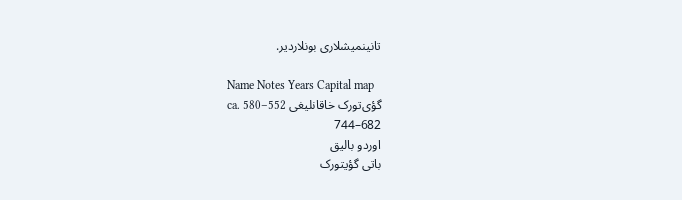تانینمیشلاری بونلاردیر.

Name Notes Years Capital map
گؤی‌تورک خاقانلیغی 552–ca. 580
682–744
اوردو بالیق
باتی گؤیتورک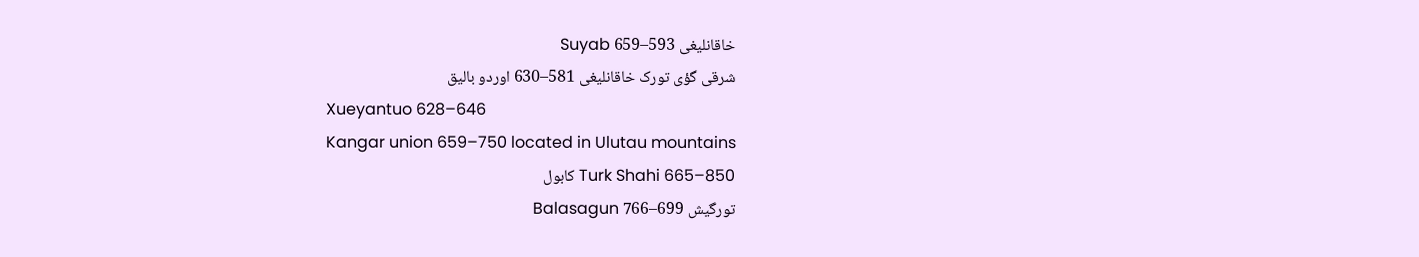خاقانلیغی 593–659 Suyab
شرقی گؤی تورک خاقانلیغی 581–630 اوردو بالیق
Xueyantuo 628–646
Kangar union 659–750 located in Ulutau mountains
Turk Shahi 665–850 کابول
تورگیش 699–766 Balasagun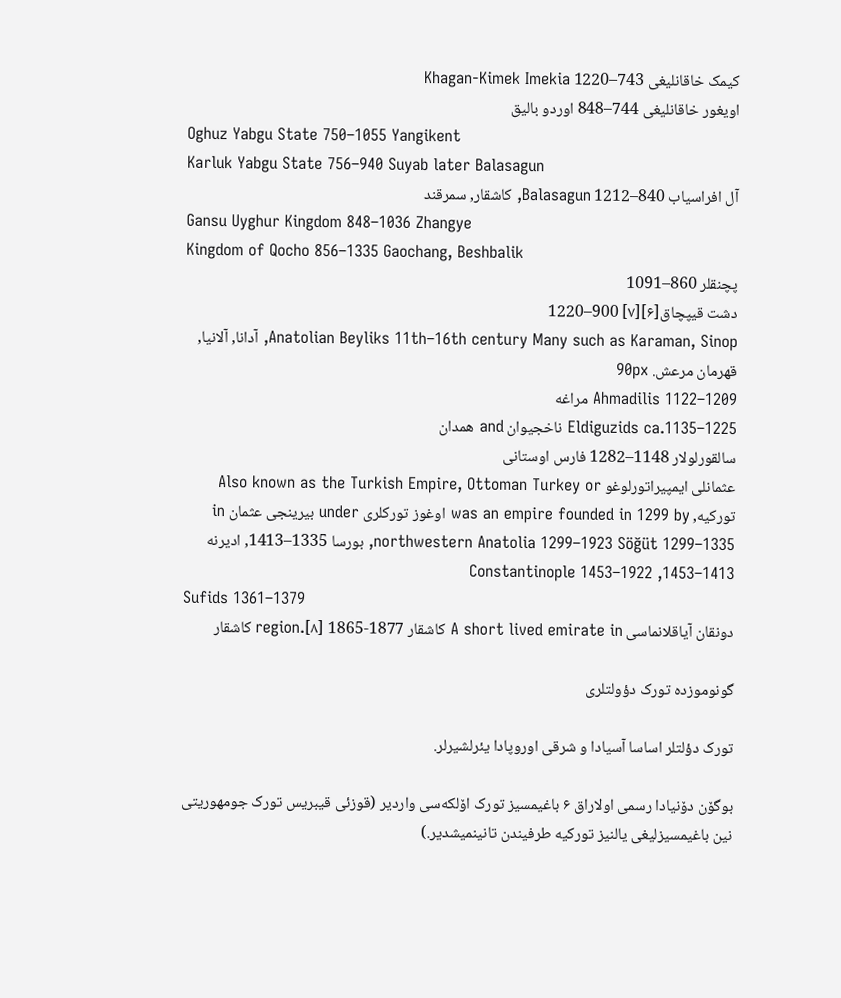کیمک خاقانلیغی 743–1220 Khagan-Kimek Imekia
اویغور خاقانلیغی 744–848 اوردو بالیق
Oghuz Yabgu State 750–1055 Yangikent
Karluk Yabgu State 756–940 Suyab later Balasagun
آل افراسیاب 840–1212 Balasagun, کاشقار, سمرقند
Gansu Uyghur Kingdom 848–1036 Zhangye
Kingdom of Qocho 856–1335 Gaochang, Beshbalik
پچنقلر 860–1091
دشت قیپچاق[۶][۷] 900–1220
Anatolian Beyliks 11th–16th century Many such as Karaman, Sinop, آدانا, آلانیا, قهرمان مرعش. 90px
Ahmadilis 1122–1209 مراغه
Eldiguzids ca.1135–1225 ناخجیوان and همدان
سالقورلولار 1148–1282 فارس اوستانی
عثمانلی ایمپیراتورلوغو Also known as the Turkish Empire, Ottoman Turkey or تورکیه, was an empire founded in 1299 by اوغوز تورکلری under بیرینجی عثمان in northwestern Anatolia 1299–1923 Söğüt 1299–1335, بورسا 1335–1413, ادیرنه 1413–1453, Constantinople 1453–1922
Sufids 1361–1379
دونقان آیاقلانماسی A short lived emirate in کاشقار region.[۸] 1865-1877 کاشقار

گونوموزده تورک دؤولتلری

تورک دؤلتلر اساسا آسیادا و شرقی اوروپادا یئرلشیرلر.

بوگۆن دۆنیادا رسمی اولاراق ۶ باغیمسیز تورک اۆلکه‌سی واردیر (قوزئی قیبریس تورک جومهوریتی نین باغیمسیزلیغی یالنیز تورکیه طرفیندن تانینمیشدیر.)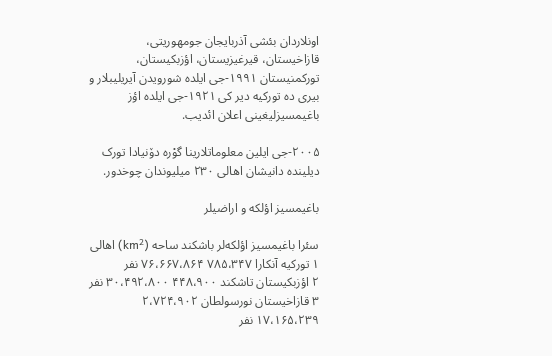اونلاردان بئشی آذربایجان جومهوریتی، قازاخیستان، قیرغیزیستان، اؤزبکیستان، تورکمنیستان ۱۹۹۱-جی ایلده شورویدن آیریلیبلار و بیری ده تورکیه دیر کی ۱۹۲۱-جی ایلده اؤز باغیمسیزلیغینی اعلان ائدیب.

۲۰۰۵-جی ایلین معلوماتلارینا گوْره دۆنیادا تورک دیلینده دانیشان اهالی ۲۳۰ میلیوندان چوخدور.

باغیمسیز اؤلکه و اراضیلر

سئرا باغیمسیز اؤلکه‌لر باشکند ساحه (km²) اهالی
۱ تورکیه آنکارا ۷۸۵،۳۴۷ ۷۶،۶۶۷،۸۶۴ نفر
۲ اؤزبکیستان تاشکند ۴۴۸،۹۰۰ ۳۰،۴۹۲،۸۰۰ نفر
۳ قازاخیستان نورسولطان ۲،۷۲۴،۹۰۲ ۱۷،۱۶۵،۲۳۹ نفر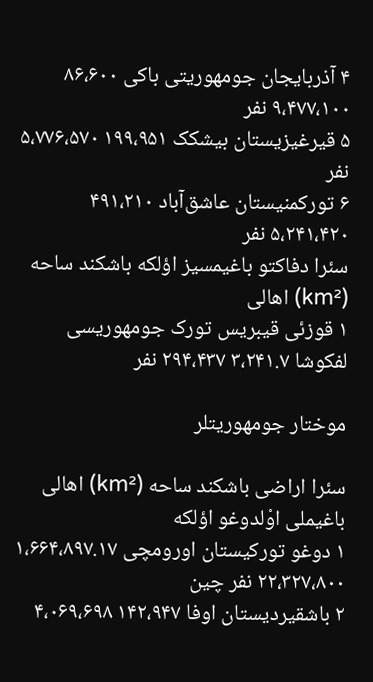۴ آذربایجان جومهوریتی باکی ۸۶،۶۰۰ ۹،۴۷۷،۱۰۰ نفر
۵ قیرغیزیستان بیشکک ۱۹۹،۹۵۱ ۵،۷۷۶،۵۷۰ نفر
۶ تورکمنیستان عاشق‌آباد ۴۹۱،۲۱۰ ۵،۲۴۱،۴۲۰ نفر
سئرا دفاکتو باغیمسیز اؤلکه باشکند ساحه (km²) اهالی
۱ قوزئی قیبریس تورک جومهوریسی لفکوشا ۳،۲۴۱.۷ ۲۹۴،۴۳۷ نفر

موختار جومهوریتلر

سئرا اراضی باشکند ساحه (km²) اهالی باغیملی اوْلدوغو اؤلکه
۱ دوغو تورکیستان اورومچی ۱،۶۶۴،۸۹۷.۱۷ ۲۲،۳۲۷،۸۰۰ نفر چین
۲ باشقیردیستان اوفا ۱۴۲،۹۴۷ ۴،۰۶۹،۶۹۸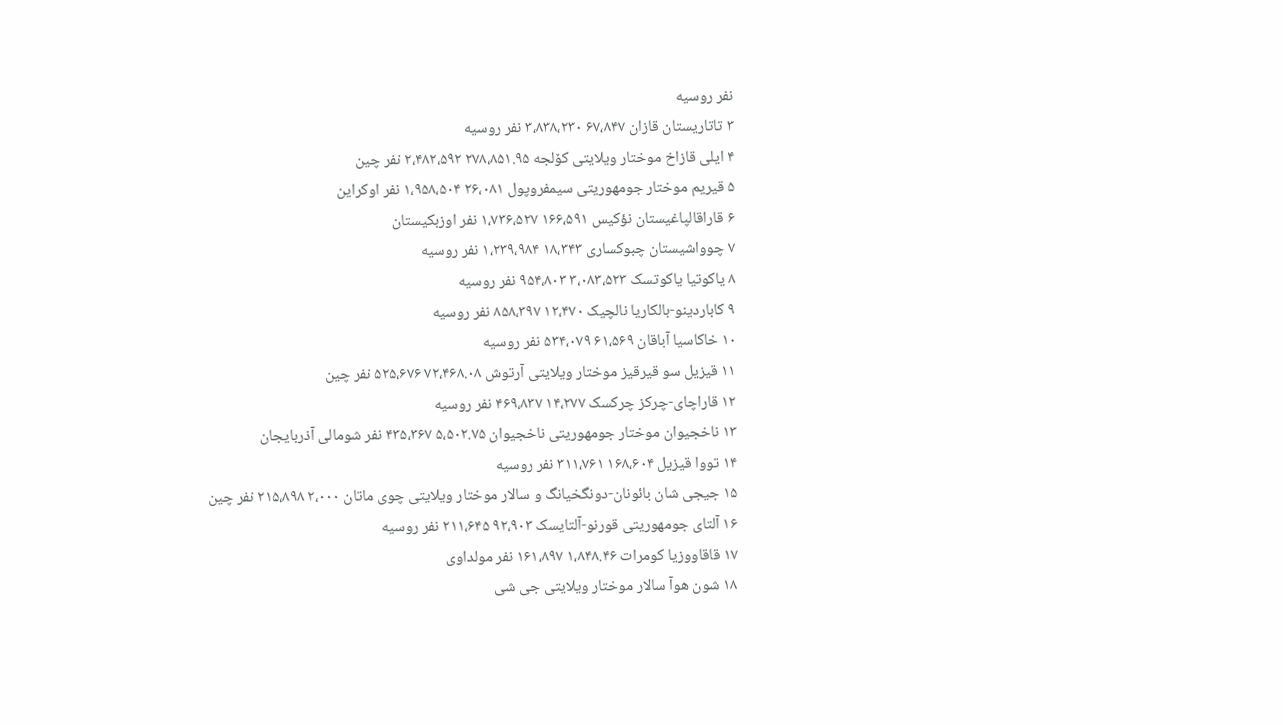نفر روسیه
۳ تاتاریستان قازان ۶۷،۸۴۷ ۳،۸۳۸،۲۳۰ نفر روسیه
۴ ایلی قازاخ موختار ویلایتی کۆلجه ۲۷۸،۸۵۱.۹۵ ۲،۴۸۲،۵۹۲ نفر چین
۵ قیریم موختار جومهوریتی سیمفروپول ۲۶،۰۸۱ ۱،۹۵۸،۵۰۴ نفر اوکراین
۶ قاراقالپاغیستان نؤکیس ۱۶۶،۵۹۱ ۱،۷۳۶،۵۲۷ نفر اوزبکیستان
۷ چوواشیستان چبوکساری ۱۸،۳۴۳ ۱،۲۳۹،۹۸۴ نفر روسیه
۸ یاکوتیا یاکوتسک ۳،۰۸۳،۵۲۳ ۹۵۴،۸۰۳ نفر روسیه
۹ کاباردینو-بالکاریا نالچیک ۱۲،۴۷۰ ۸۵۸،۳۹۷ نفر روسیه
۱۰ خاکاسیا آباقان ۶۱،۵۶۹ ۵۳۴،۰۷۹ نفر روسیه
۱۱ قیزیل سو قیرقیز موختار ویلایتی آرتوش ۷۲،۴۶۸.۰۸ ۵۲۵،۶۷۶ نفر چین
۱۲ قاراچای-چرکز چرکسک ۱۴،۲۷۷ ۴۶۹،۸۳۷ نفر روسیه
۱۳ ناخجیوان موختار جومهوریتی ناخجیوان ۵،۵۰۲.۷۵ ۴۳۵،۳۶۷ نفر شومالی آذربایجان
۱۴ تووا قیزیل ۱۶۸،۶۰۴ ۳۱۱،۷۶۱ نفر روسیه
۱۵ جیجی شان بائونان-دونگخیانگ و سالار موختار ویلایتی چوی ماتان ۲،۰۰۰ ۲۱۵،۸۹۸ نفر چین
۱۶ آلتای جومهوریتی قورنو-آلتایسک ۹۲،۹۰۳ ۲۱۱،۶۴۵ نفر روسیه
۱۷ قاقاووزیا کومرات ۱،۸۴۸.۴۶ ۱۶۱،۸۹۷ نفر مولداوی
۱۸ شون هوآ سالار موختار ویلایتی جی شی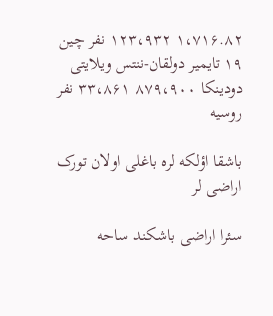۱،۷۱۶.۸۲ ۱۲۳،۹۳۲ نفر چین
۱۹ تایمیر دولقان-ننتس ویلایتی دودینکا ۸۷۹،۹۰۰ ۳۳،۸۶۱ نفر روسیه

باشقا اؤلکه لره باغلی اولان تورک اراضی لر

سئرا اراضی باشکند ساحه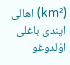(km²) اهالی ایندی باغلی اوْلدوغو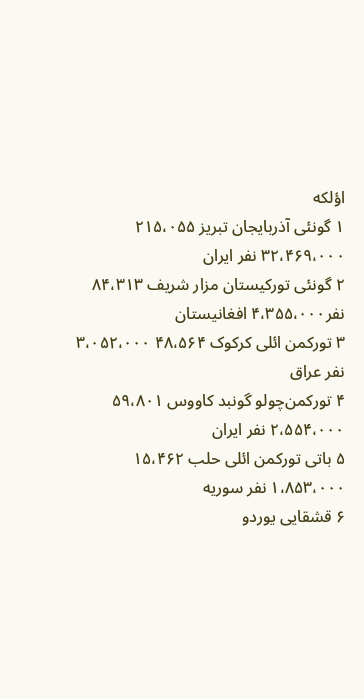اؤلکه
۱ گونئی آذربایجان تبریز ۲۱۵،۰۵۵ ۳۲،۴۶۹،۰۰۰ نفر ایران
۲ گونئی تورکیستان مزار شریف ۸۴،۳۱۳ نفر۴،۳۵۵،۰۰۰ افغانیستان
۳ تورکمن ائلی کرکوک ۴۸،۵۶۴ ۳،۰۵۲،۰۰۰ نفر عراق
۴ تورکمن‌چولو گونبد کاووس ۵۹،۸۰۱ ۲،۵۵۴،۰۰۰ نفر ایران
۵ باتی تورکمن ائلی حلب ۱۵،۴۶۲ ۱،۸۵۳،۰۰۰ نفر سوریه
۶ قشقایی یوردو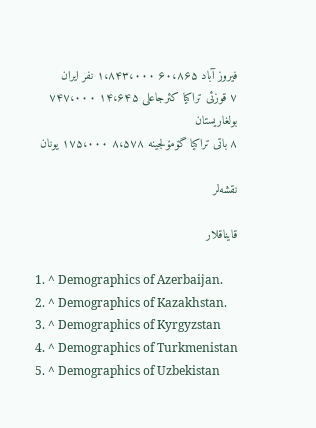فیروز آباد ۶۰،۸۶۵ ۱،۸۴۳،۰۰۰ نفر ایران
۷ قوزئی تراکیا کئرجاعلی ۱۴،۶۴۵ ۷۴۷،۰۰۰ بولغاریستان
۸ باتی تراکیا گۆمۆلجینه ۸،۵۷۸ ۱۷۵،۰۰۰ یونان

نقشه‌لر

قایناقلار

  1. ^ Demographics of Azerbaijan.
  2. ^ Demographics of Kazakhstan.
  3. ^ Demographics of Kyrgyzstan
  4. ^ Demographics of Turkmenistan
  5. ^ Demographics of Uzbekistan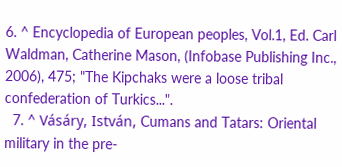6. ^ Encyclopedia of European peoples, Vol.1, Ed. Carl Waldman, Catherine Mason, (Infobase Publishing Inc., 2006), 475; "The Kipchaks were a loose tribal confederation of Turkics...".
  7. ^ Vásáry, István, Cumans and Tatars: Oriental military in the pre-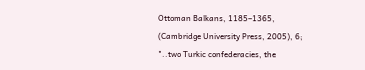Ottoman Balkans, 1185–1365, (Cambridge University Press, 2005), 6; "..two Turkic confederacies, the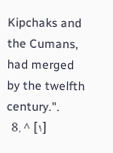Kipchaks and the Cumans, had merged by the twelfth century.".
  8. ^ [۱]